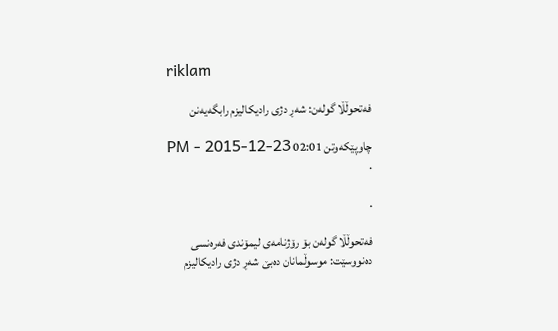riklam

فه‌تحوڵڵا گوله‌ن: شه‌ڕ دژی رادیكالیزم رابگه‌یه‌نن

چاوپێکەوتن 02:01 PM - 2015-12-23
.

.

فه‌تحوڵڵا گوله‌ن بۆ رۆژنامه‌ی لیمۆندی فه‌ره‌نسی ده‌نووسێت: موسوڵمانان ده‌بێ شه‌ڕ دژی رادیكالیزم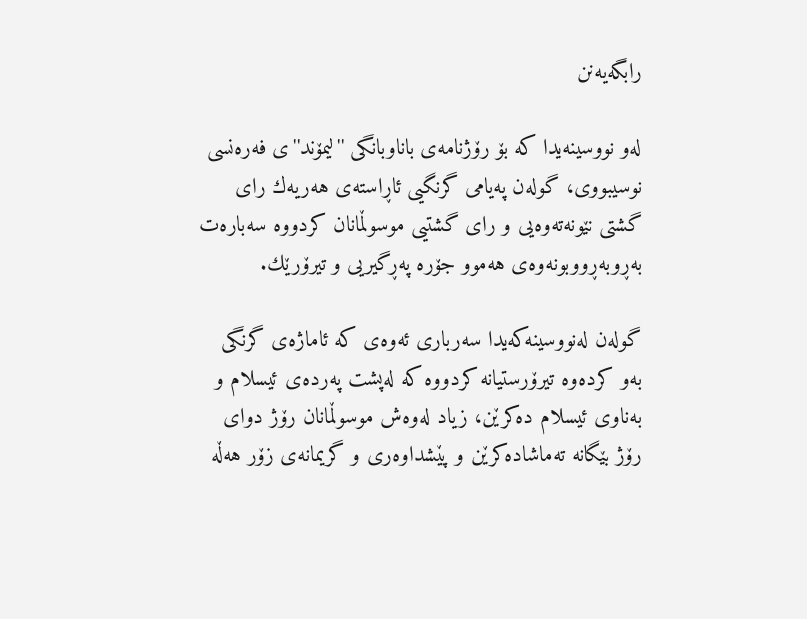رابگه‌یه‌نن

له‌و نووسینه‌یدا كه‌ بۆ رۆژنامه‌ی باناوبانگی ''لیمۆند''ی فه‌ره‌نسی نوسیبووی، گوله‌ن په‌یامی گرنگیی ئاڕاسته‌ی هه‌ریه‌ك رای گشتی نێونه‌ته‌وه‌یی و رای گشتیی موسوڵمانان كردووه‌ سه‌باره‌ت به‌ڕوبه‌ڕووبونه‌وه‌ی هه‌موو جۆره‌ په‌ڕگیریی و تیرۆرێك.

گوله‌ن له‌نووسینه‌كه‌یدا سه‌رباری ئه‌وه‌ی كه‌ ئاماژه‌ی گرنگی به‌و كرده‌وه‌ تیرۆرستیانه‌ كردووه‌ كه‌ له‌پشت په‌رده‌ی ئیسلام و به‌ناوی ئیسلام ده‌كرێن، زیاد له‌وه‌ش موسوڵمانان رۆژ دوای رۆژ بێگانه‌ ته‌ماشاده‌كرێن و پێشداوه‌ری و گریمانه‌ی زۆر هه‌ڵه‌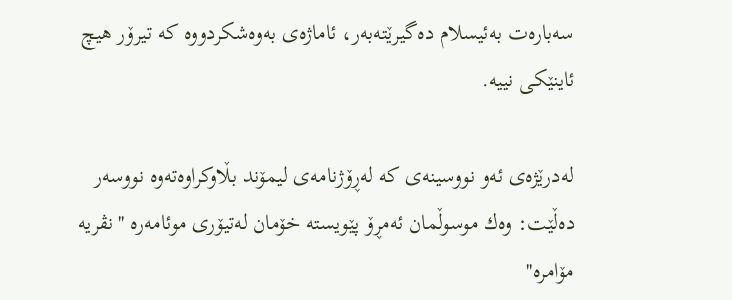سه‌باره‌ت به‌ئیسلام ده‌گیرێته‌به‌ر، ئاماژه‌ی به‌وه‌شكردووه‌ كه‌ تیرۆر هیچ ئاینێكی نییه‌.

له‌درێژه‌ی ئه‌و نووسینه‌ی كه‌ له‌ڕۆژنامه‌ی لیمۆند بڵاوكراوه‌ته‌وه‌ نووسه‌ر ده‌ڵێت: وه‌ك موسوڵمان ئه‌مڕۆ پێویسته‌ خۆمان له‌تیۆری موئامه‌ره‌ ''نڤریه‌ مۆامره‌''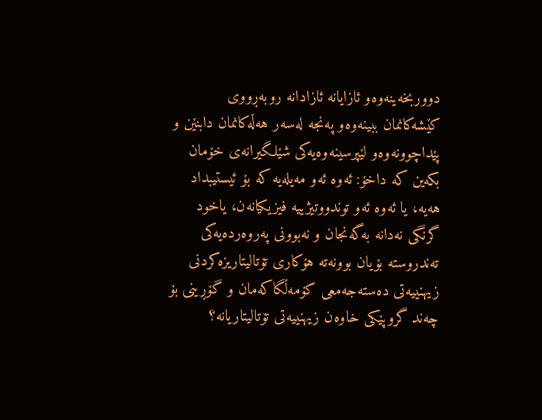دووربخه‌ینه‌وه‌و ئازایانه‌ ئازادانه‌ روبه‌ڕووی كێشه‌كانمان ببینه‌وه‌و په‌نجه‌ له‌سه‌ر هه‌ڵه‌كانمان دابنێن و پێداچوونه‌وه‌و لێپرسینه‌وه‌یه‌كی شێلگیرانه‌ی خۆمان بكه‌ین كه‌ داخۆ: ئه‌وه‌ ئه‌و مه‌یله‌یه‌ كه‌ بۆ ئیستیبداد هه‌یه‌، یا ئه‌وه‌ ئه‌و توندووتیژییه‌ فیزیكیانه‌ن، یاخود گرنگی نه‌دانه‌ به‌گه‌نجان و نه‌بوونی په‌روه‌رده‌یه‌كی ته‌ندروسته‌ بۆیان بوونه‌ته‌ هۆكاری تۆتالیتاریزه‌كردنی زیهنییه‌تی ده‌سته‌جه‌معی كۆمه‌ڵگاكه‌مان و گۆڕینی بۆ چه‌ند گروپێكی خاوه‌ن زیهنییه‌تی تۆتالیتاریانه‌؟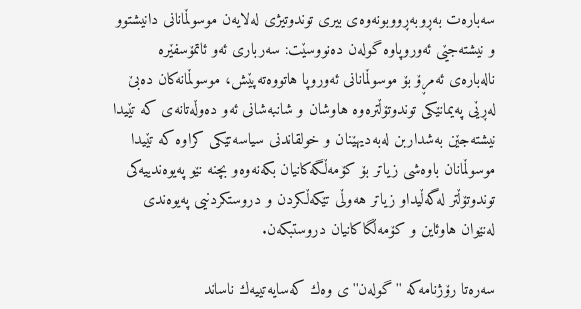سه‌باره‌ت به‌ڕوبه‌ڕووبونه‌وه‌ی بیری توندوتیژی له‌لایه‌ن موسوڵمانانی دانیشتوو و نیشته‌جێی ئه‌وروپاوه‌ گوله‌ن ده‌نووسێت: سه‌رباری ئه‌و ئاتمۆسفێره‌ ناله‌باره‌ی ئه‌مڕۆ بۆ موسوڵمانانی ئه‌وروپا هاتووه‌ته‌پێش، موسوڵمانه‌كان ده‌بێ له‌ڕێی په‌یمانێكی توندوتۆڵتره‌وه‌ هاوشان و شانبه‌شانی ئه‌و ده‌وڵه‌تانه‌ی كه‌ تێیدا نیشته‌جێن به‌شداربن له‌به‌دیهێنان و خولقاندنی سیاسه‌تێكی كراوه‌ كه‌ تێیدا موسوڵمانان باوه‌شی زیاتر بۆ كۆمه‌ڵگه‌كانیان بكه‌نه‌وه‌و بچنه‌ نێو په‌یوه‌ندییه‌كی توندوتۆڵتر له‌گه‌ڵیداو زیاتر هه‌وڵی تێكه‌ڵكردن و دروستكردنیی په‌یوه‌ندی له‌نێوان هاوئاین و كۆمه‌ڵگاكانیان دروستبكه‌ن.

سه‌ره‌تا رۆژنامه‌كه‌ ''گوله‌ن''ی وه‌ك كه‌سایه‌تییه‌ك ناساند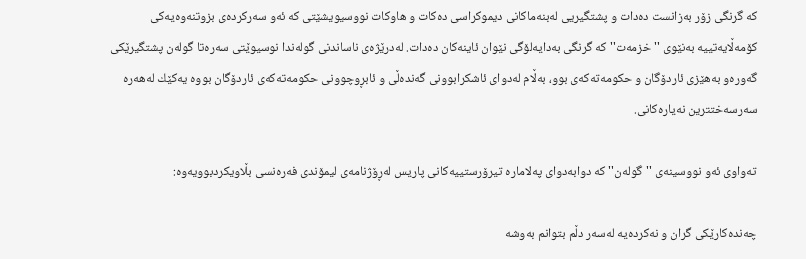كه‌ گرنگی زۆر به‌زانست ده‌دات و پشتگیریی له‌بنه‌ماكانی دیموكراسی ده‌كات و هاوكات نووسیویشێتی كه‌ ئه‌و سه‌ركرده‌ی بزوتنه‌وه‌یه‌كی كۆمه‌ڵایه‌تییه‌ به‌نێوی ''خزمه‌ت'' كه‌ گرنگی به‌دایه‌لۆگی نێوان ئاینه‌كان ده‌دات. له‌درێژه‌ی ناساندنی گوله‌ندا نوسیوێتی سه‌ره‌تا گوله‌ن پشتگیرێكی گه‌وره‌و به‌هێزی ئاردۆگان و حكومه‌ته‌كه‌ی بوو، به‌ڵام له‌دوای ئاشكرابوونی گه‌نده‌ڵی و ئابڕوچوونی حكومه‌ته‌كه‌ی ئاردۆگان بووه‌ یه‌كێك له‌هه‌ره‌ سه‌رسه‌ختترین نه‌یاره‌كانی.

ته‌واوی ئه‌و نووسینه‌ی ''گوله‌ن'' كه‌ دوابه‌دوای په‌لاماره‌ تیرۆرستییه‌كانی پاریس له‌ڕۆژنامه‌ی لیمۆندی فه‌ره‌نسی بڵاویكردبوویه‌وه‌:

چه‌نده‌كارێكی گران و نه‌كرده‌یه‌ له‌سه‌ر دڵم بتوانم به‌وشه‌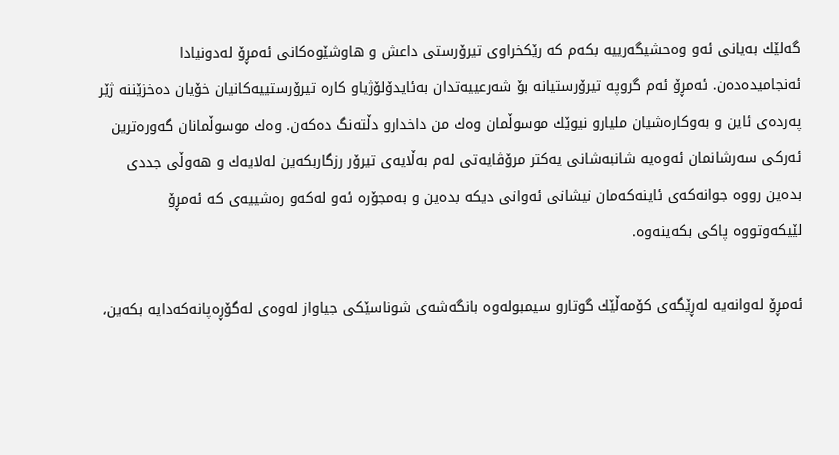گه‌لێك به‌یانی ئه‌و وه‌حشیگه‌رییه‌ بكه‌م كه‌ رێكخراوی تیرۆرستی داعش و هاوشێوه‌كانی ئه‌مڕۆ له‌دونیادا ئه‌نجامیده‌ده‌ن. ئه‌مڕۆ ئه‌م گروپه‌ تیرۆرستیانه‌ بۆ شه‌رعییه‌تدان به‌ئایدۆلۆژیاو كاره‌ تیرۆرستییه‌كانیان خۆیان ده‌خزێننه‌ ژێر په‌رده‌ی ئاین و به‌وكاره‌شیان ملیارو نیوێك موسوڵمان وه‌ك من داخدارو دڵته‌نگ ده‌كه‌ن. وه‌ك موسوڵمانان گه‌وره‌ترین ئه‌ركی سه‌رشانمان ئه‌وه‌یه‌ شانبه‌شانی یه‌كتر مرۆڤایه‌تی له‌م به‌ڵایه‌ی تیرۆر رزگاربكه‌ین له‌لایه‌ك و هه‌وڵی جددی بده‌ین رووه‌ جوانه‌كه‌ی ئاینه‌كه‌مان نیشانی ئه‌وانی دیكه‌ بده‌ین و به‌مجۆره‌ ئه‌و له‌كه‌و ره‌شییه‌ی كه‌ ئه‌مڕۆ لێیكه‌وتووه‌ پاكی بكه‌ینه‌وه‌.

ئه‌مڕۆ له‌وانه‌یه‌ له‌ڕێگه‌ی كۆمه‌ڵێك گوتارو سیمبوله‌وه‌ بانگه‌شه‌ی شوناسێكی جیاواز له‌وه‌ی له‌گۆڕه‌پانه‌كه‌دایه‌ بكه‌ین،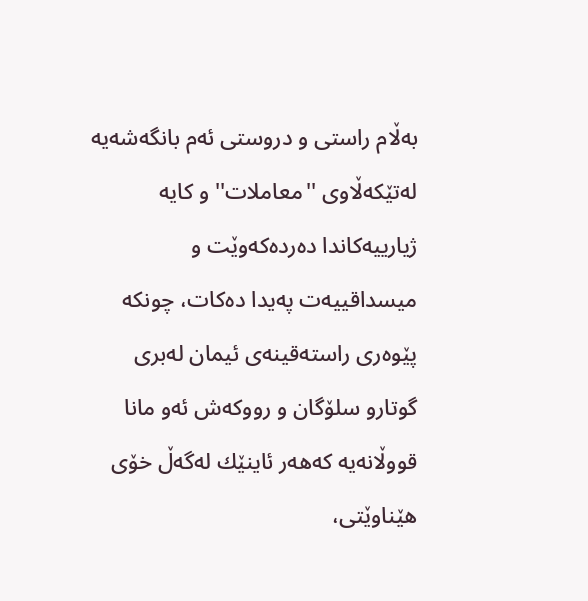به‌ڵام راستی و دروستی ئه‌م بانگه‌شه‌یه‌ له‌تێكه‌ڵاوی ''معاملات'' و كایه‌ ژیارییه‌كاندا ده‌رده‌كه‌وێت و میسداقییه‌ت په‌یدا ده‌كات، چونكه‌ پێوه‌ری راسته‌قینه‌ی ئیمان له‌بری گوتارو سلۆگان و رووكه‌ش ئه‌و مانا قووڵانه‌یه‌ كه‌هه‌ر ئاینێك له‌گه‌ڵ خۆی هێناوێتی،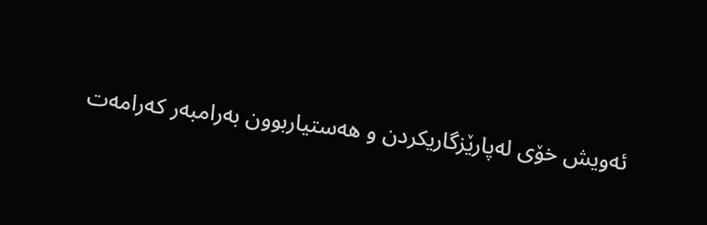ئه‌ویش خۆی له‌پارێزگاریكردن و هه‌ستیاربوون به‌رامبه‌ر كه‌رامه‌ت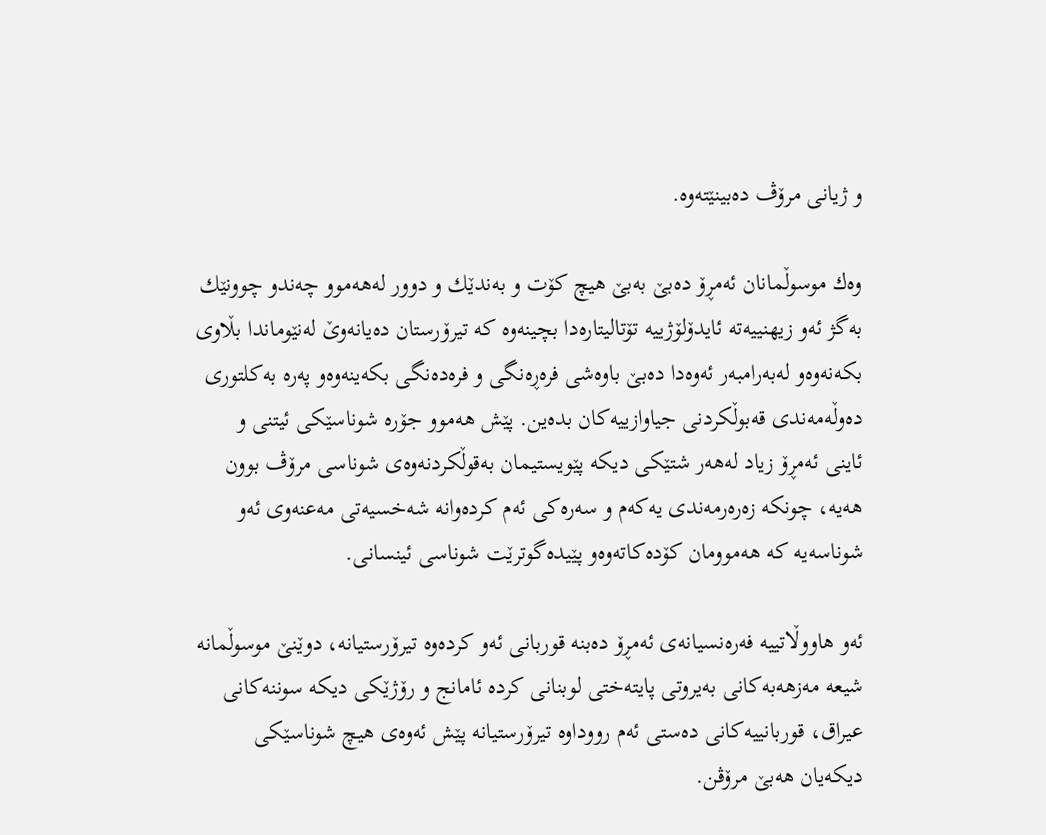و ژیانی مرۆڤ ده‌بینێته‌وه‌.

وه‌ك موسوڵمانان ئه‌مڕۆ ده‌بێ به‌بێ هیچ كۆت و به‌ندێك و دوور له‌هه‌موو چه‌ندو چوونێك به‌گژ ئه‌و زیهنییه‌ته‌ ئایدۆلۆژییه‌ تۆتالیتاره‌دا بچینه‌وه‌ كه‌ تیرۆرستان ده‌یانه‌وێ له‌نێوماندا بڵاوی بكه‌نه‌وه‌و له‌به‌رامبه‌ر ئه‌وه‌دا ده‌بێ باوه‌شی فره‌ڕه‌نگی و فره‌ده‌نگی بكه‌ینه‌وه‌و په‌ره‌ به‌كلتوری ده‌وڵه‌مه‌ندی قه‌بوڵكردنی جیاوازییه‌كان بده‌ین. پێش هه‌موو جۆره‌ شوناسێكی ئیتنی و ئاینی ئه‌مڕۆ زیاد له‌هه‌ر شتێكی دیكه‌ پێویستیمان به‌قوڵكردنه‌وه‌ی شوناسی مرۆڤ بوون هه‌یه‌، چونكه‌ زه‌ره‌رمه‌ندی یه‌كه‌م و سه‌ره‌كی ئه‌م كرده‌وانه‌ شه‌خسیه‌تی مه‌عنه‌وی ئه‌و شوناسه‌یه‌ كه‌ هه‌موومان كۆده‌كاته‌وه‌و پێیده‌گوترێت شوناسی ئینسانی.

ئه‌و هاووڵاتییه‌ فه‌ره‌نسیانه‌ی ئه‌مڕۆ ده‌بنه‌ قوربانی ئه‌و كرده‌وه‌ تیرۆرستیانه‌، دوێنێ موسوڵمانه‌ شیعه‌ مه‌زهه‌به‌كانی به‌یروتی پایته‌ختی لوبنانی كرده‌ ئامانج و رۆژێكی دیكه‌ سوننه‌كانی عیراق، قوربانییه‌كانی ده‌ستی ئه‌م رووداوه‌ تیرۆرستیانه‌ پێش ئه‌وه‌ی هیچ شوناسێكی دیكه‌یان هه‌بێ مرۆڤن.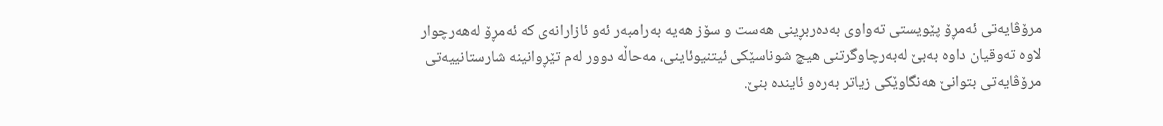مرۆڤایه‌تی ئه‌مڕۆ پێویستی ته‌واوی به‌ده‌ربڕینی هه‌ست و سۆز هه‌یه‌ به‌رامبه‌ر ئه‌و ئازارانه‌ی كه‌ ئه‌مڕۆ له‌هه‌رچوار لاوه‌ ته‌وقیان داوه‌ به‌بێ له‌به‌رچاوگرتنی هیچ شوناسێكی ئیتنیوئاینی، مه‌حاڵه‌ دوور له‌م تێڕوانینه‌ شارستانییه‌تی مرۆڤایه‌تی بتوانێ هه‌نگاوێكی زیاتر به‌ره‌و ئاینده‌ بنێ.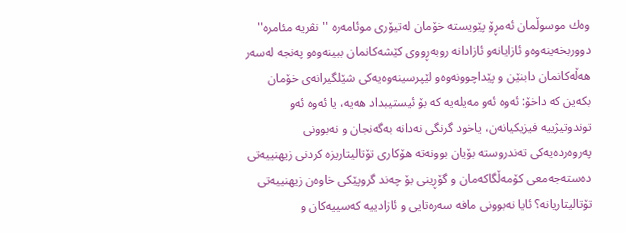وه‌ك موسوڵمان ئه‌مڕۆ پێویسته‌ خۆمان له‌تیۆری موئامه‌ره‌ ''نڤریه‌ مئامره‌'' دووربخه‌ینه‌وه‌و ئازایانه‌و ئازادانه‌ روبه‌ڕووی كێشه‌كانمان ببینه‌وه‌و په‌نجه‌ له‌سه‌ر هه‌ڵه‌كانمان دابنێن و پێداچوونه‌وه‌و لێپرسینه‌وه‌یه‌كی شێلگیرانه‌ی خۆمان بكه‌ین كه‌ داخۆ: ئه‌وه‌ ئه‌و مه‌یله‌یه‌ كه‌ بۆ ئیستیبداد هه‌یه‌، یا ئه‌وه‌ ئه‌و توندوتیژییه‌ فیزیكیانه‌ن، یاخود گرنگی نه‌دانه‌ به‌گه‌نجان و نه‌بوونی په‌روه‌رده‌یه‌كی ته‌ندروسته‌ بۆیان بوونه‌ته‌ هۆكاری تۆتالیتاریزه‌ كردنی زیهنییه‌تی ده‌سته‌جه‌معی كۆمه‌ڵگاكه‌مان و گۆڕینی بۆ چه‌ند گروپێكی خاوه‌ن زیهنییه‌تی تۆتالیتاریانه‌؟ ئایا نه‌بوونی مافه‌ سه‌ره‌تایی و ئازادییه‌ كه‌سییه‌كان و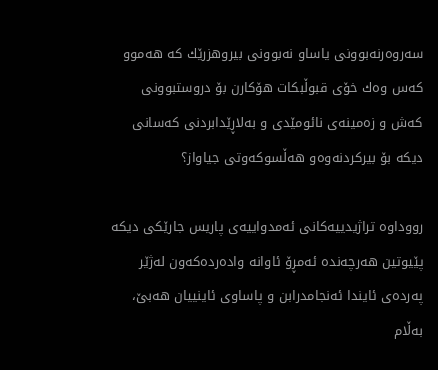سه‌روه‌رنه‌بوونی یاساو نه‌بوونی بیروهزرێك كه‌ هه‌موو كه‌س وه‌ك خۆی قبوڵبكات هۆكارن بۆ دروستبوونی كه‌ش و زه‌مینه‌ی نائومێدی و به‌لاڕێدابردنی كه‌سانی دیكه‌ بۆ بیركردنه‌وه‌و هه‌ڵسوكه‌وتی جیاواز؟

رووداوه‌ تراژیدییه‌كانی ئه‌مدواییه‌ی پاریس جارێكی دیكه‌ پێیوتین هه‌رچه‌نده‌ ئه‌مڕۆ ئاوانه‌ واده‌رده‌كه‌ون له‌ژێر په‌رده‌ی ئایندا ئه‌نجامدرابن و پاساوی ئاینییان هه‌بێ، به‌ڵام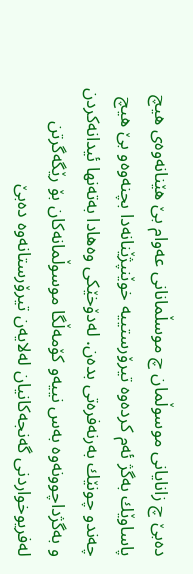ده‌بێ چ زانایانی موسوڵمان چ موسڵمانانی عه‌وام بێ هێنانه‌وه‌ی هیچ پاساوێك به‌گژ ئه‌م كرده‌وه‌ تیرۆرستییه‌ خوێنپژێنانه‌دا بچنه‌وه‌و بێ هیچ چه‌ندو چونێك به‌رنه‌فره‌تی بده‌ن. له‌دۆخێكی وه‌هادا به‌ته‌نها ئیدانه‌كردن و به‌گژداچوونه‌وه‌ به‌س نییه‌و كۆمه‌ڵگا موسوڵمانه‌كان بۆ رێگه‌گرتن له‌فریوخواردنی گه‌نجه‌كانیان له‌لایه‌ن تیرۆرستانه‌وه‌ ده‌بێ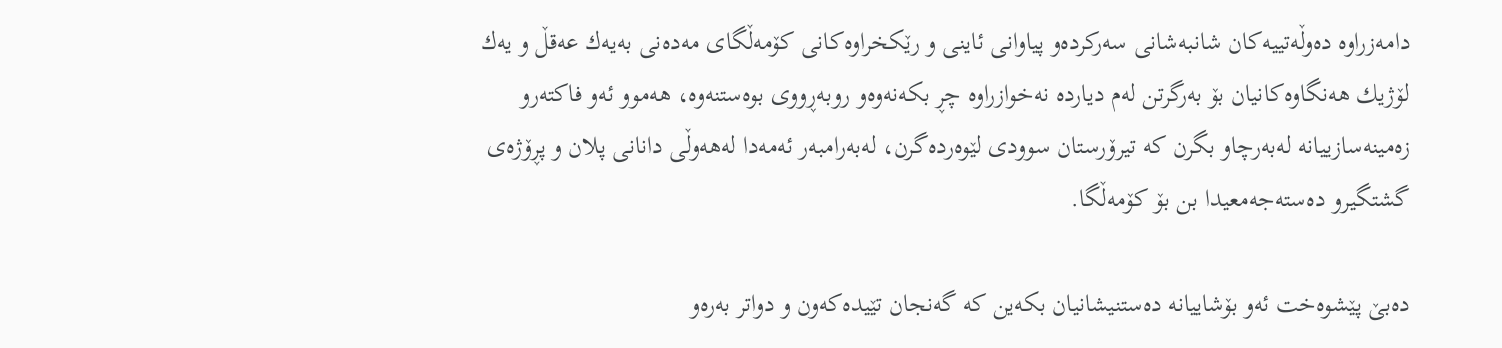دامه‌زراوه‌ ده‌وڵه‌تییه‌كان شانبه‌شانی سه‌ركرده‌و پیاوانی ئاینی و رێكخراوه‌كانی كۆمه‌ڵگای مه‌ده‌نی به‌یه‌ك عه‌قڵ و یه‌ك لۆژیك هه‌نگاوه‌كانیان بۆ به‌رگرتن له‌م دیارده‌ نه‌خوازراوه‌ چڕ بكه‌نه‌وه‌و روبه‌ڕووی بوه‌ستنه‌وه‌، هه‌موو ئه‌و فاكته‌رو زه‌مینه‌سازییانه‌ له‌به‌رچاو بگرن كه‌ تیرۆرستان سوودی لێوه‌رده‌گرن، له‌به‌رامبه‌ر ئه‌مه‌دا له‌هه‌وڵی دانانی پلان و پڕۆژه‌ی گشتگیرو ده‌سته‌جه‌معیدا بن بۆ كۆمه‌ڵگا.

ده‌بێ پێشوه‌خت ئه‌و بۆشاییانه‌ ده‌ستنیشانیان بكه‌ین كه‌ گه‌نجان تێیده‌كه‌ون و دواتر به‌ره‌و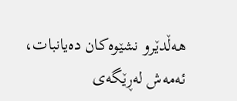هه‌ڵدێرو نشێوه‌كان ده‌یانبات، ئه‌مه‌ش له‌ڕێگه‌ی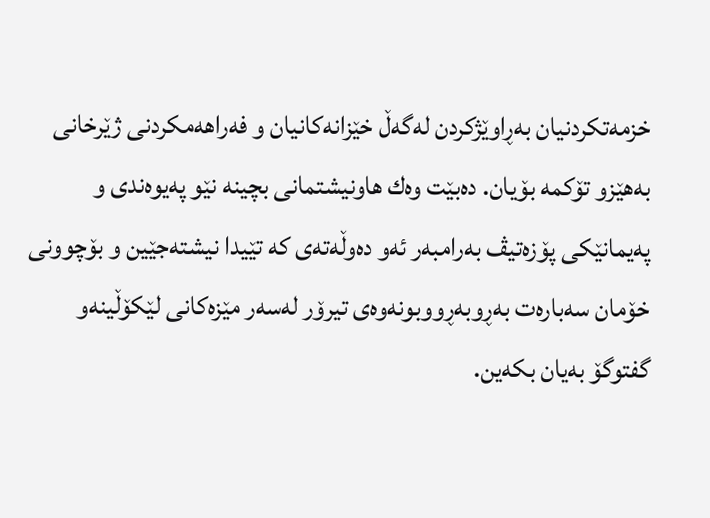خزمه‌تكردنیان به‌ڕاوێژكردن له‌گه‌ڵ خێزانه‌كانیان و فه‌راهه‌مكردنی ژێرخانی به‌هێزو تۆكمه‌ بۆیان. ده‌بێت وه‌ك هاونیشتمانی بچینه‌ نێو په‌یوه‌ندی و په‌یمانێكی پۆزه‌تیڤ به‌رامبه‌ر ئه‌و ده‌وڵه‌ته‌ی كه‌ تێیدا نیشته‌جێین و بۆچوونی خۆمان سه‌باره‌ت به‌ڕوبه‌ڕووبونه‌وه‌ی تیرۆر له‌سه‌ر مێزه‌كانی لێكۆڵینه‌و گفتوگۆ به‌یان بكه‌ین.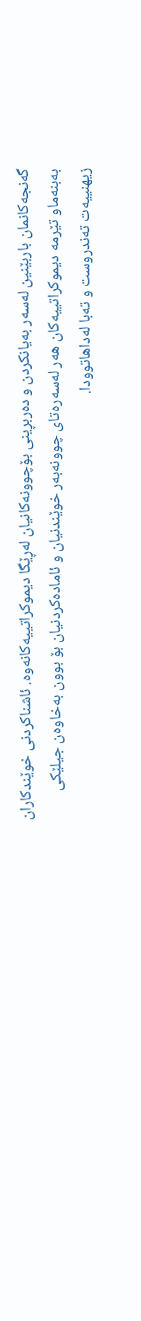گه‌نجه‌كانمان باربێنین له‌سه‌ر به‌یانكردن و ده‌ربڕینی بۆچوونه‌كانیان له‌ڕێگا دیموكراتییه‌كانه‌وه‌. ئاشناكردنی خوێندكاران به‌بنه‌ماو تێرمه‌ دیموكراتییه‌كان هه‌ر له‌سه‌ره‌تای چوونه‌به‌ر خوێندنیان و ئاماده‌كردنیان بۆ بوون به‌خاوه‌ن جیلێكی زیهنییه‌ت ته‌ندروست و ته‌با له‌داهاتوودا.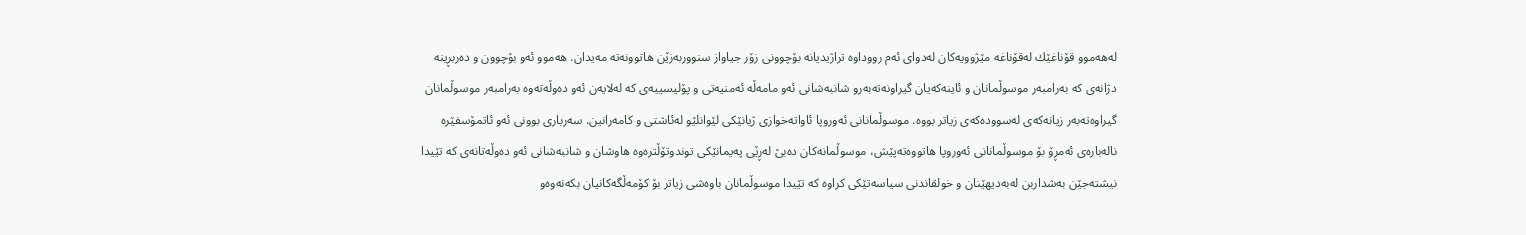له‌هه‌موو قۆناغێك له‌قۆناغه‌ مێژوویه‌كان له‌دوای ئه‌م رووداوه‌ تراژیدیانه‌ بۆچوونی زۆر جیاواز سنووربه‌زێن هاتوونه‌ته‌ مه‌یدان. هه‌موو ئه‌و بۆچوون و ده‌ربڕینه‌ دژانه‌ی كه‌ به‌رامبه‌ر موسوڵمانان و ئاینه‌كه‌یان گیراونه‌ته‌به‌رو شانبه‌شانی ئه‌و مامه‌ڵه‌ ئه‌منیه‌تی و پۆلیسییه‌ی كه‌ له‌لایه‌ن ئه‌و ده‌وڵه‌ته‌وه‌ به‌رامبه‌ر موسوڵمانان گیراوه‌ته‌به‌ر زیانه‌كه‌ی له‌سووده‌كه‌ی زیاتر بووه‌. موسوڵمانانی ئه‌وروپا ئاواته‌خوازی ژیانێكی لێوانلێو له‌ئاشتی و كامه‌رانین. سه‌رباری بوونی ئه‌و ئاتمۆسفێره‌ ناله‌باره‌ی ئه‌مڕۆ بۆ موسوڵمانانی ئه‌وروپا هاتووه‌ته‌پێش، موسوڵمانه‌كان ده‌بێ له‌ڕێی په‌یمانێكی توندوتۆڵتره‌وه‌ هاوشان و شانبه‌شانی ئه‌و ده‌وڵه‌تانه‌ی كه‌ تێیدا نیشته‌جێن به‌شداربن له‌به‌دیهێنان و خولقاندنی سیاسه‌تێكی كراوه‌ كه‌ تێیدا موسوڵمانان باوه‌شی زیاتر بۆ كۆمه‌ڵگه‌كانیان بكه‌نه‌وه‌و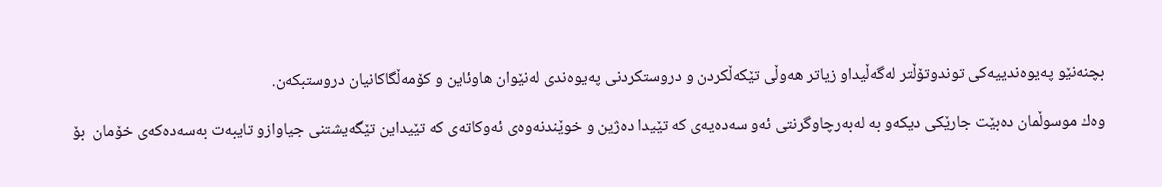بچنه‌نێو په‌یوه‌ندییه‌كی توندوتۆڵتر له‌گه‌ڵیداو زیاتر هه‌وڵی تێكه‌ڵكردن و دروستكردنی په‌یوه‌ندی له‌نێوان هاوئاین و كۆمه‌ڵگاكانیان دروستبكه‌ن.

وه‌ك موسوڵمان ده‌بێت جارێكی دیكه‌و به‌ له‌به‌رچاوگرنتی ئه‌و سه‌ده‌یه‌ی كه‌ تێیدا ده‌ژین و خوێندنه‌وه‌ی ئه‌وكاته‌ی كه‌ تێیداین تێگه‌یشتنی جیاوازو تایبه‌ت به‌سه‌ده‌كه‌ی خۆمان  بۆ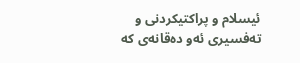ئیسلام و پراكتیكردنی و ته‌فسیری ئه‌و ده‌قانه‌ی كه‌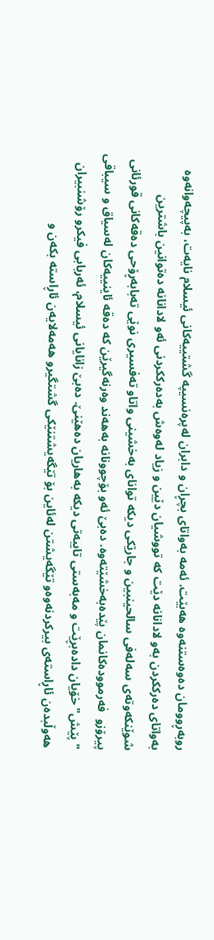روبه‌ڕوومان ده‌وه‌ستنه‌وه‌ هه‌بێت. ئه‌مه‌ به‌واتای بچڕان و دابران له‌پره‌نسیپه‌ گشتییه‌كانی ئیسلام نایه‌ت، به‌پیچه‌وانه‌وه‌ به‌واتای ده‌رككردن به‌و لادانانه‌ دێت كه‌ تووشیان دێین و زیاد له‌وه‌ش به‌ده‌رككردنی ئه‌و لادانانه‌ ده‌توانین باشترین شوێنكه‌وته‌ی سه‌له‌فی سالحینبین و جارێكی دیكه‌ توانای به‌خشینی واتاو ته‌فسیری نوێی ته‌بابه‌ڕۆحی ده‌قه‌كانی قورئانی پیرۆزو  فه‌رمووده‌كانمان پێده‌به‌خشێته‌وه‌. ده‌بێ ئه‌و بۆچوونانه‌ به‌هه‌ند وه‌رنه‌گیرێن كه‌ ده‌قه‌ ئاینییه‌كان له‌سیاق و سیباقی "پێش" خۆیان داده‌بڕێت و مه‌به‌ستی تایبه‌تی دیكه‌ به‌هاریان ده‌هێنێ. ده‌بێ زانایانی ئیسلام، ئه‌ربابی فیكرو رۆشنبیران هه‌وڵبده‌ن ئاڕاسته‌ی بیركردنه‌وه‌و تێگه‌یشتن له‌ئاین بۆ تێگه‌یشتنێكی گشتگیرو هه‌مه‌لایه‌ن ئاڕاسته‌ بكه‌ن و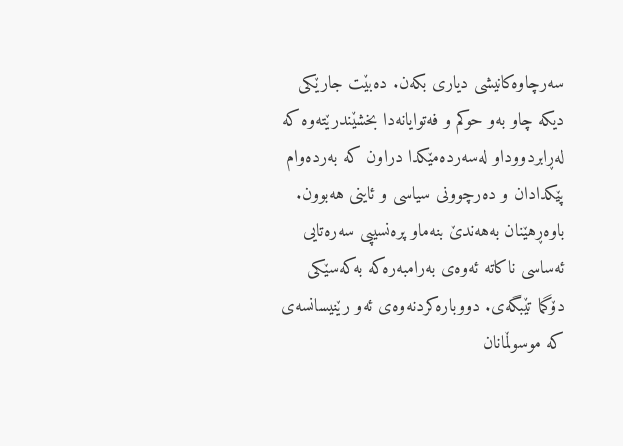سه‌رچاوه‌كانیشی دیاری بكه‌ن. ده‌بێت جارێكی دیكه‌ چاو به‌و حوكم و فه‌توایانه‌دا بخشێندرێته‌وه‌ كه‌ له‌ڕابردووداو له‌سه‌رده‌مێكدا دراون كه‌ به‌رده‌وام پێكدادان و ده‌رچوونی سیاسی و ئاینی هه‌بوون. باوه‌ڕهێنان به‌هه‌ندێ بنه‌ماو پره‌نسیپی سه‌ره‌تایی ئه‌ساسی ناكاته‌ ئه‌وه‌ی به‌رامبه‌ره‌كه‌ به‌كه‌سێكی دۆگما تێبگه‌ی. دووباره‌كردنه‌وه‌ی ئه‌و رێنیسانسه‌ی كه‌ موسوڵمانان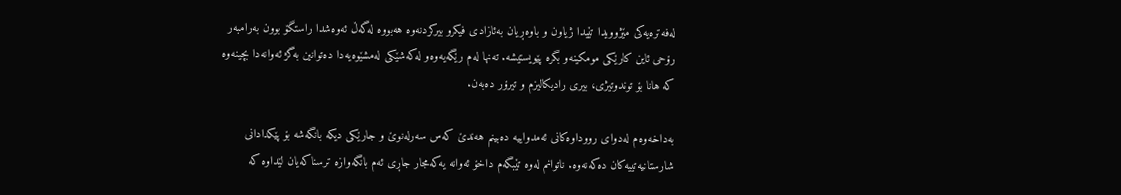له‌فه‌تره‌یه‌كی مێژوویدا تێیدا ژیاون و باوه‌ڕیان به‌ئازادی فیكرو بیركردنه‌وه‌ هه‌بووه‌ له‌گه‌ڵ ئه‌وه‌شدا راستگۆ بوون به‌رامبه‌ر رۆحی ئاین كارێكی مومكینه‌و بگره‌ پێویستیشه‌. ته‌نها له‌م رێگه‌یه‌وه‌و له‌كه‌شێكی له‌مشێوه‌یه‌دا ده‌توانین به‌گژ ئه‌وانه‌دا بچینه‌وه‌ كه‌ هانا بۆ توندوتیژی، بیری رادیكالیزم و تیرۆر ده‌به‌ن.

به‌داخه‌وه‌م له‌دوای رووداوه‌كانی ئه‌مدواییه‌ ده‌بینم هه‌ندێ كه‌س سه‌رله‌نوێ و جارێكی دیكه‌ بانگه‌شه‌ بۆ پێكدادانی شارستانیه‌تییه‌كان ده‌كه‌نه‌وه‌. ناتوانم له‌وه‌ تێبگه‌م داخۆ ئه‌وانه‌ یه‌كه‌مجار جاڕی ئه‌م بانگه‌وازه‌ ترسناكه‌یان لێداوه‌ كه‌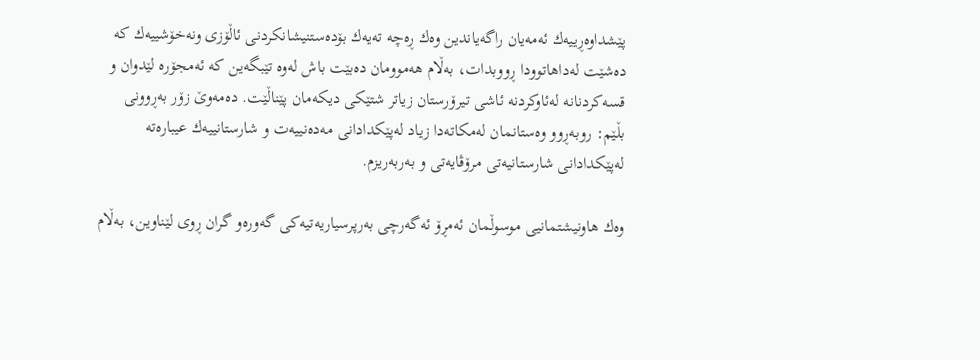پێشداوه‌ڕییه‌ك ئه‌مه‌یان راگه‌یاندین وه‌ك ڕه‌چه‌ ته‌یه‌ك بۆده‌ستنیشانكردنی ئاڵۆزی ونه‌خۆشییه‌ك كه‌ ده‌شێت له‌داهاتوودا ڕووبدات، به‌ڵام هه‌موومان ده‌بێت باش له‌وه‌ تێبگه‌ین كه‌ ئه‌مجۆره‌ لێدوان و قسه‌كردنانه‌ له‌ئاوكردنه‌ ئاشی تیرۆرستان زیاتر شتێكی دیكه‌مان پێناڵێت. ده‌مه‌وێ زۆر به‌ڕوونی بڵێم: روبه‌ڕوو وه‌ستانمان له‌مكاته‌دا زیاد له‌پێكدادانی مه‌ده‌نییه‌ت و شارستانییه‌ك عیباره‌ته‌ له‌پێكدادانی شارستانیه‌تی مرۆڤایه‌تی و به‌ربه‌ریزم.

وه‌ك هاونیشتمانیی موسوڵمان ئه‌مڕۆ ئه‌گه‌رچی به‌رپرسیاریه‌تیه‌كی گه‌وره‌و گران ڕوی لێناوین، به‌ڵام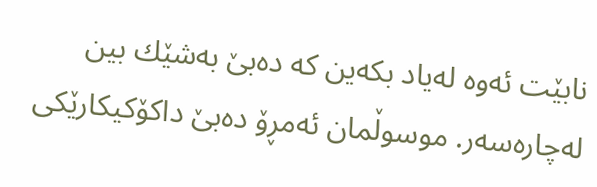نابێت ئه‌وه‌ له‌یاد بكه‌ین كه‌ ده‌بێ به‌شێك بین له‌چاره‌سه‌ر. موسوڵمان ئه‌مڕۆ ده‌بێ داكۆكیكارێكی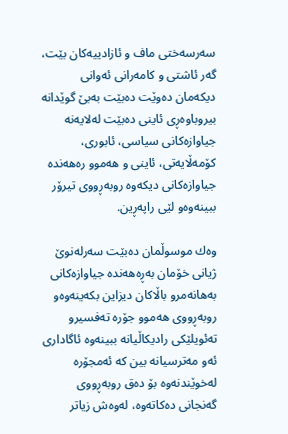سه‌رسه‌ختی ماف و ئازادییه‌كان بێت، گه‌ر ئاشتی و كامه‌رانی ئه‌وانی دیكه‌مان ده‌وێت ده‌بێت به‌بێ گوێدانه‌ بیروباوه‌ڕی ئاینی ده‌بێت له‌لایه‌نه‌ جیاوازه‌كانی سیاسی، ئابوری، كۆمه‌ڵایه‌تی، ئاینی و هه‌موو ره‌هه‌نده‌ جیاوازه‌كانی دیكه‌وه‌ روبه‌ڕووی تیرۆر ببینه‌وه‌و لێی راپه‌ڕین.

وه‌ك موسوڵمان ده‌بێت سه‌رله‌نوێ ژیانی خۆمان به‌ڕه‌هه‌نده‌ جیاوازه‌كانی به‌هانه‌مرو باڵاكان دیزاین بكه‌ینه‌وه‌و روبه‌ڕووی هه‌موو جۆره‌ ته‌فسیرو ته‌ئویلێكی رادیكاڵیانه‌ ببینه‌وه‌ ئاگاداری ئه‌و مه‌ترسیانه‌ بین كه‌ ئه‌مجۆره‌ له‌خوێندنه‌وه‌ بۆ ده‌ق روبه‌ڕووی گه‌نجانی ده‌كاته‌وه‌، له‌وه‌ش زیاتر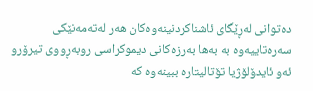ده‌توانی له‌ڕێگای ئاشناكردنینه‌وه‌كان هه‌ر له‌ته‌مه‌نێكی سه‌ره‌تاییه‌وه‌ به‌ به‌ها به‌رزه‌كانی دیموكراسی روبه‌ڕووی تیرۆرو ئه‌و ئایدۆلۆژیا تۆتالیتاره‌ ببینه‌وه‌ كه‌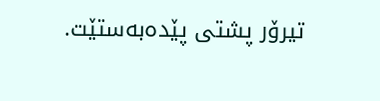تیرۆر پشتی پێده‌به‌ستێت.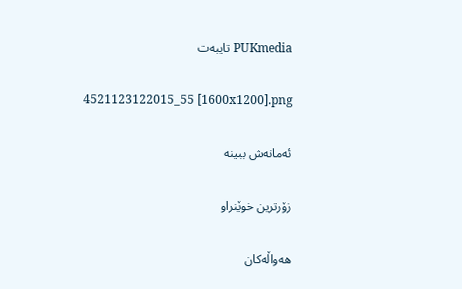PUKmedia تایبه‌ت

4521123122015_55 [1600x1200].png

ئەمانەش ببینە

زۆرترین خوێنراو

هەواڵەکان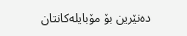دەنێرین بۆ مۆبایلەکانتان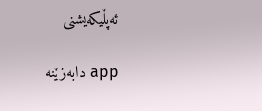ئەپڵیکەیشنی

app دابەزێنە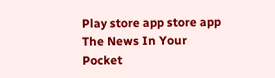Play store app store app
The News In Your Pocket